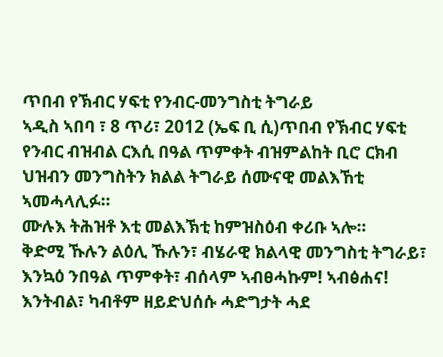ጥበብ የኽብር ሃፍቲ የንብር-መንግስቲ ትግራይ
ኣዲስ ኣበባ ፣ 8 ጥሪ፣ 2012 (ኤፍ ቢ ሲ)ጥበብ የኽብር ሃፍቲ የንብር ብዝብል ርእሲ በዓል ጥምቀት ብዝምልከት ቢሮ ርክብ ህዝብን መንግስትን ክልል ትግራይ ሰሙናዊ መልእኸቲ ኣመሓላሊፉ።
ሙሉእ ትሕዝቶ እቲ መልእኽቲ ከምዝስዕብ ቀሪቡ ኣሎ።
ቅድሚ ኹሉን ልዕሊ ኹሉን፣ ብሄራዊ ክልላዊ መንግስቲ ትግራይ፣ እንኳዕ ንበዓል ጥምቀት፣ ብሰላም ኣብፀሓኩም! ኣብፅሐና! እንትብል፣ ካብቶም ዘይድህሰሱ ሓድግታት ሓደ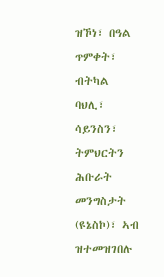ዝኾነ፣ በዓል ጥምቀት፣ ብትካል ባህሊ፣ ሳይንስን፣ ትምህርትን ሕቡራት መንግስታት (ዩኔስኮ)፣ ኣብ ዝተመዝገበሉ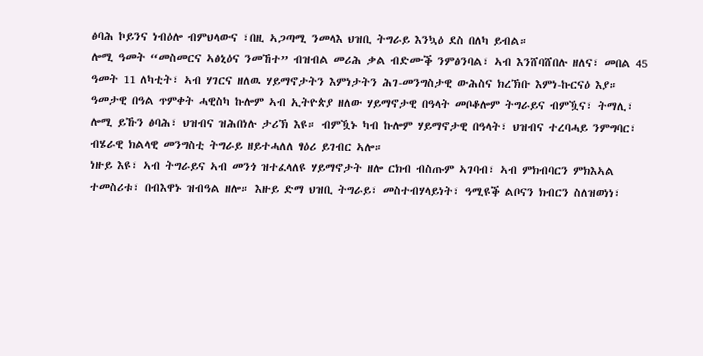ፅባሕ ኮይንና ነብዕሎ ብምህላውና ፣በዚ ኣጋጣሚ ንመላእ ህዝቢ ትግራይ እንኳዕ ደስ በለካ ይብል።
ሎሚ ዓመት “መስመርና ኣፅኒዕና ንመኸተ” ብዝብል መሪሕ ቃል ብድሙቕ ንምፅንባል፣ ኣብ እንሸባሸበሉ ዘለና፣ መበል 45 ዓመት 11 ለካቲት፣ ኣብ ሃገርና ዘለዉ ሃይማኖታትን እምነታትን ሕገ-መንግስታዊ ውሕስና ክረኽቡ እምነ-ኩርናዕ እያ።
ዓመታዊ በዓል ጥምቀት ሓዊስካ ኩሎም ኣብ ኢትዮጵያ ዘለው ሃይማኖታዊ በዓላት መቦቆሎም ትግራይና ብምዃና፣ ትማሊ፣ ሎሚ ይኹን ፅባሕ፣ ህዝብና ዝሕበነሉ ታሪኽ እዩ። ብምዃኑ ካብ ኩሎም ሃይማኖታዊ በዓላት፣ ህዝብና ተረባሓይ ንምግባር፣ ብሄራዊ ክልላዊ መንግስቲ ትግራይ ዘይተሓለለ ፃዕሪ ይገብር ኣሎ።
ነዙይ እዩ፣ ኣብ ትግራይና ኣብ መንጎ ዝተፈላለዩ ሃይማኖታት ዘሎ ርክብ ብስጡም ኣገባብ፣ ኣብ ምክብባርን ምክእኣል ተመስሪቱ፣ በብእዋኑ ዝብዓል ዘሎ። እዙይ ድማ ህዝቢ ትግራይ፣ መስተብሃላይነት፣ ዓሚዩቕ ልቦናን ክብርን ስለዝወነነ፣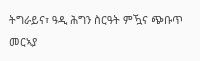ትግራይና፣ ዓዲ ሕግን ስርዓት ምዃና ጭቡጥ መርኣያ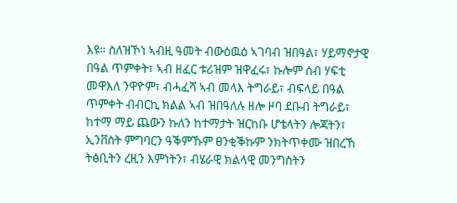እዩ። ስለዝኾነ ኣብዚ ዓመት ብውዕዉዕ ኣገባብ ዝበዓል፣ ሃይማኖታዊ በዓል ጥምቀት፣ ኣብ ዘፈር ቱሪዝም ዝዋፈሩ፣ ኩሎም ሰብ ሃፍቲ መዋእለ ንዋዮም፣ ብሓፈሻ ኣብ መላእ ትግራይ፣ ብፍላይ በዓል ጥምቀት ብብርኪ ክልል ኣብ ዝበዓለሉ ዘሎ ዞባ ደቡብ ትግራይ፣ ከተማ ማይ ጨውን ኩለን ከተማታት ዝርከቡ ሆቴላትን ሎጃትን፣ ኢንቨስት ምግባርን ዓቕምኹም ፀንቂቕኩም ንክትጥቀሙ ዝበረኸ ትፅቢትን ረዚን እምነትን፣ ብሄራዊ ክልላዊ መንግስትን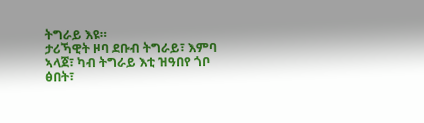ትግራይ እዩ።
ታሪኻዊት ዞባ ደቡብ ትግራይ፣ እምባ ኣላጀ፣ ካብ ትግራይ እቲ ዝዓበየ ጎቦ ፅበት፣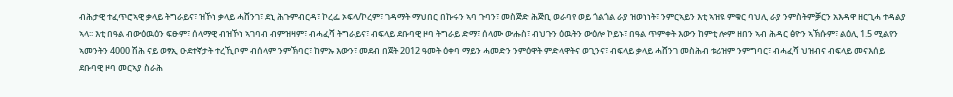ብሕታዊ ተፈጥሮኣዊ ቃላይ ትግራይና፣ ዝኾነ ቃላይ ሓሸንገ፣ ደኒ ሕጉምብርዳ፣ ኮረፌ ኦፍላ/ኮረም፣ ገዳማት ማህበር በኩሩን ኣባ ጉባን፣ መስጅድ ሕጅቢ ወራባየ ወይ ጎልጎል ራያ ዝወነነት፣ ንምርኣይን እቲ ኣዝዩ ምቁር ባህሊ ራያ ንምስትምቓርን አእዳዋ ዘርጊሓ ተዳልያ ኣላ፡፡ እቲ በዓል ብውዕዉዕን ፍፁም፣ ሰላማዊ ብዝኾነ ኣገባብ ብምዝዛም፣ ብሓፈሻ ትግራይና፣ ብፍላይ ደቡባዊ ዞባ ትግራይ ድማ፣ ሰላሙ ውሑስ፣ ብህጉን ዕዉትን ውዕሎ ኮይኑ፣ በዓል ጥምቀት እውን ከምቲ ሎም ዘበን ኣብ ሕዳር ፅዮን ኣኽሱም፣ ልዕሊ 1.5 ሚልየን ኣመንትን 4000 ሽሕ ናይ ወፃኢ ዑደተኛታት ተረኺቦም ብሰላም ንምኽባር፣ ከምኡ እውን፣ መደብ በጀት 2012 ዓመት ዕቀባ ማይን ሓመድን ንምዕዋት ምድላዋትና ወጊንና፣ ብፍላይ ቃላይ ሓሸንገ መስሕብ ቱሪዝም ንምግባር፣ ብሓፈሻ ህዝብና ብፍላይ መናእሰይ ደቡባዊ ዞባ መርኣያ ስራሕ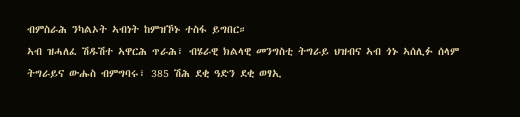ብምስራሕ ንካልኦት ኣብነት ከምዝኾኑ ተስፋ ይግበር።
ኣብ ዝሓለፈ ሽዱሽተ ኣዋርሕ ጥራሕ፣ ብሄራዊ ክልላዊ መንግስቲ ትግራይ ህዝብና ኣብ ጎኑ ኣሰሊፉ ሰላም ትግራይና ውሑስ ብምግባሩ፣ 385 ሽሕ ደቂ ዓድን ደቂ ወፃኢ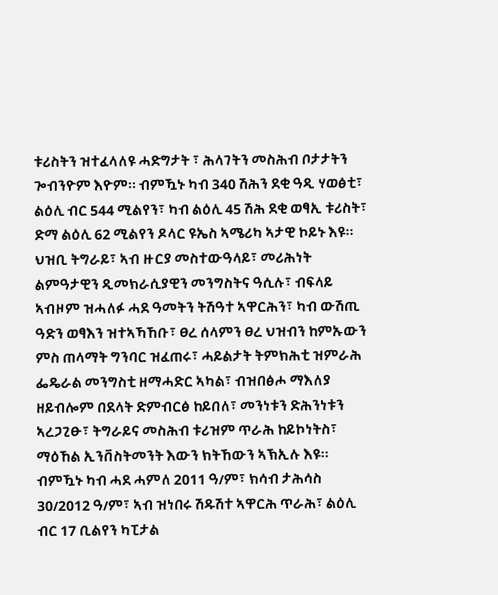ቱሪስትን ዝተፈላለዩ ሓድግታት ፣ ሕላገትን መስሕብ ቦታታትን ጐብንዮም እዮም፡፡ ብምዃኑ ካብ 340 ሽሕን ደቂ ዓዲ ሃወፅቲ፣ ልዕሊ ብር 544 ሚልየን፣ ካብ ልዕሊ 45 ሽሕ ደቂ ወፃኢ ቱሪስት፣ ድማ ልዕሊ 62 ሚልየን ዶላር ዩኤስ ኣሜሪካ ኣታዊ ኮይኑ እዩ፡፡
ህዝቢ ትግራይ፣ ኣብ ዙርያ መስተውዓላይ፣ መሪሕነት ልምዓታዊን ዲመክራሲያዊን መንግስትና ዓሲሉ፣ ብፍላይ ኣብዞም ዝሓለፉ ሓደ ዓመትን ትሽዓተ ኣዋርሕን፣ ካብ ውሽጢ ዓድን ወፃእን ዝተኣኻኸቡ፣ ፀረ ሰላምን ፀረ ህዝብን ከምኡውን ምስ ጠላማት ግንባር ዝፈጠሩ፣ ሓይልታት ትምክሕቲ ዝምራሕ ፌዴራል መንግስቲ ዘማሓድር ኣካል፣ ብዝበፅሖ ማእለያ ዘይብሎም በደላት ድምብርፅ ከይበለ፣ መንነቱን ድሕንነቱን ኣረጋጊፁ፣ ትግራይና መስሕብ ቱሪዝም ጥራሕ ከይኮነትስ፣ ማዕኸል ኢንቨስትመንት እውን ክትኸውን ኣኽኢሉ እዩ፡፡ ብምዃኑ ካብ ሓደ ሓምለ 2011 ዓ/ም፣ ክሳብ ታሕሳስ 30/2012 ዓ/ም፣ ኣብ ዝነበሩ ሽዱሽተ ኣዋርሕ ጥራሕ፣ ልዕሊ ብር 17 ቢልየን ካፒታል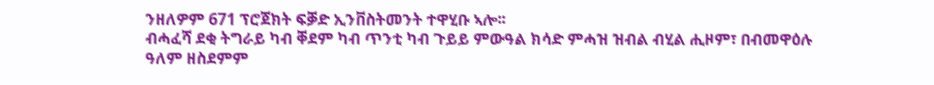ንዘለዎም 671 ፕሮጀክት ፍቓድ ኢንቨስትመንት ተዋሂቡ ኣሎ፡፡
ብሓፈሻ ደቂ ትግራይ ካብ ቐደም ካብ ጥንቲ ካብ ጉይይ ምውዓል ክሳድ ምሓዝ ዝብል ብሂል ሒዞም፣ በብመዋዕሉ ዓለም ዘስደምም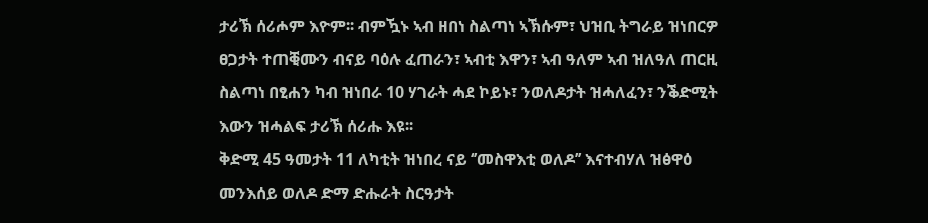ታሪኽ ሰሪሖም እዮም፡፡ ብምዃኑ ኣብ ዘበነ ስልጣነ ኣኽሱም፣ ህዝቢ ትግራይ ዝነበርዎ ፀጋታት ተጠቒሙን ብናይ ባዕሉ ፈጠራን፣ ኣብቲ እዋን፣ ኣብ ዓለም ኣብ ዝለዓለ ጠርዚ ስልጣነ በፂሐን ካብ ዝነበራ 10 ሃገራት ሓደ ኮይኑ፣ ንወለዶታት ዝሓለፈን፣ ንቕድሚት እውን ዝሓልፍ ታሪኽ ሰሪሑ እዩ፡፡
ቅድሚ 45 ዓመታት 11 ለካቲት ዝነበረ ናይ ‘’መስዋእቲ ወለዶ’’ እናተብሃለ ዝፅዋዕ መንእሰይ ወለዶ ድማ ድሑራት ስርዓታት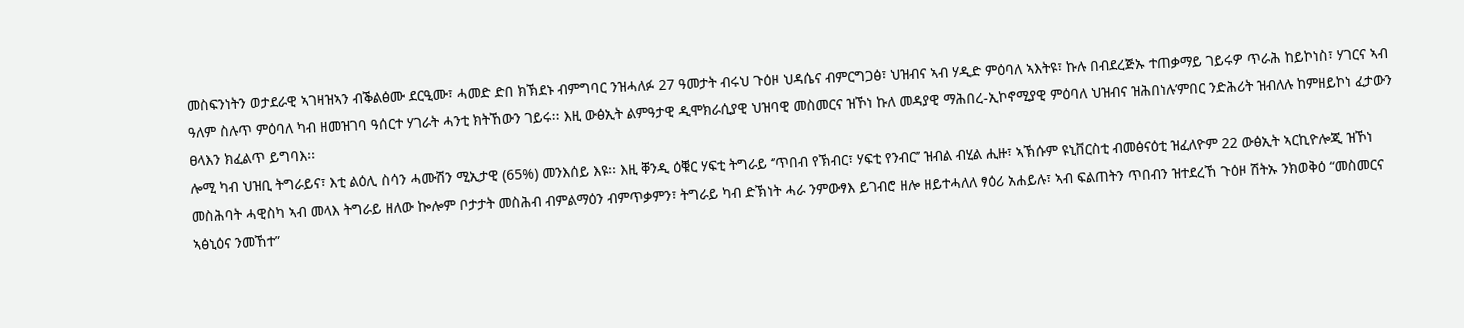መስፍንነትን ወታደራዊ ኣገዛዝኣን ብቕልፅሙ ደርዒሙ፣ ሓመድ ድበ ክኽደኑ ብምግባር ንዝሓለፉ 27 ዓመታት ብሩህ ጉዕዞ ህዳሴና ብምርግጋፅ፣ ህዝብና ኣብ ሃዲድ ምዕባለ ኣእትዩ፣ ኩሉ በብደረጅኡ ተጠቃማይ ገይሩዎ ጥራሕ ከይኮነስ፣ ሃገርና ኣብ ዓለም ስሉጥ ምዕባለ ካብ ዘመዝገባ ዓሰርተ ሃገራት ሓንቲ ክትኸውን ገይሩ፡፡ እዚ ውፅኢት ልምዓታዊ ዲሞክራሲያዊ ህዝባዊ መስመርና ዝኾነ ኩለ መዳያዊ ማሕበረ-ኢኮኖሚያዊ ምዕባለ ህዝብና ዝሕበነሉ’ምበር ንድሕሪት ዝብለሉ ከምዘይኮነ ፈታውን ፀላእን ክፈልጥ ይግባእ፡፡
ሎሚ ካብ ህዝቢ ትግራይና፣ እቲ ልዕሊ ስሳን ሓሙሽን ሚኢታዊ (65%) መንእሰይ እዩ፡፡ እዚ ቐንዲ ዕቑር ሃፍቲ ትግራይ ‘’ጥበብ የኽብር፣ ሃፍቲ የንብር’’ ዝብል ብሂል ሒዙ፣ ኣኽሱም ዩኒቨርስቲ ብመፅናዕቲ ዝፈለዮም 22 ውፅኢት ኣርኪዮሎጂ ዝኾነ መስሕባት ሓዊስካ ኣብ መላእ ትግራይ ዘለው ኰሎም ቦታታት መስሕብ ብምልማዕን ብምጥቃምን፣ ትግራይ ካብ ድኽነት ሓራ ንምውፃእ ይገብሮ ዘሎ ዘይተሓለለ ፃዕሪ አሐይሉ፣ ኣብ ፍልጠትን ጥበብን ዝተደረኸ ጉዕዞ ሽትኡ ንክወቅዕ “መስመርና ኣፅኒዕና ንመኸተ”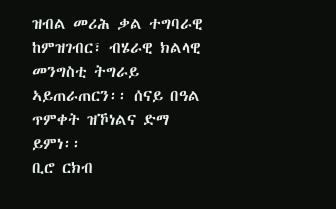ዝብል መሪሕ ቃል ተግባራዊ ከምዝገብር፣ ብሄራዊ ክልላዊ መንግስቲ ትግራይ ኣይጠራጠርን፡፡ ሰናይ በዓል ጥምቀት ዝኾነልና ድማ ይምነ፡፡
ቢሮ ርክብ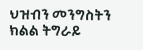ህዝብን መንግስትን ክልል ትግራይ